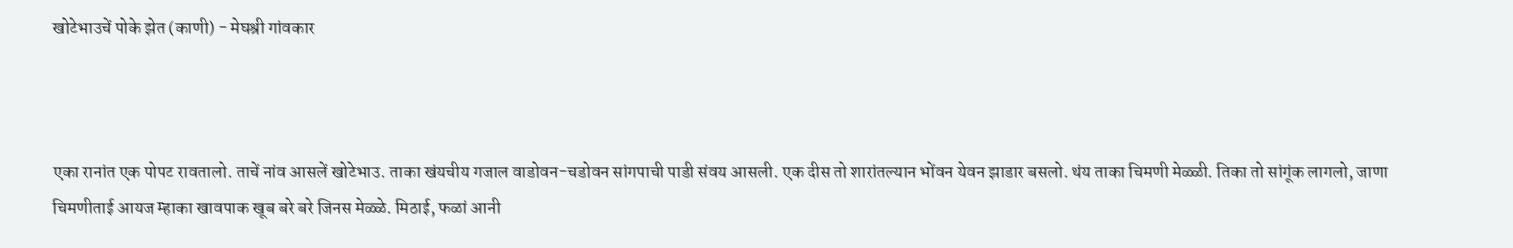खोटेभाउचें पोके झेत (काणी) - मेघश्री गांवकार



एका रानांत एक पोपट रावतालो. ताचें नांव आसलें खोटेभाउ. ताका खंयचीय गजाल वाडोवन-चडोवन सांगपाची पाडी संवय आसली. एक दीस तो शारांतल्यान भोंवन येवन झाडार बसलो. थंय ताका चिमणी मेळ्ळी. तिका तो सांगूंक लागलो, जाणा चिमणीताई आयज म्हाका खावपाक खूब बरे बरे जिनस मेळ्ळे. मिठाई, फळां आनी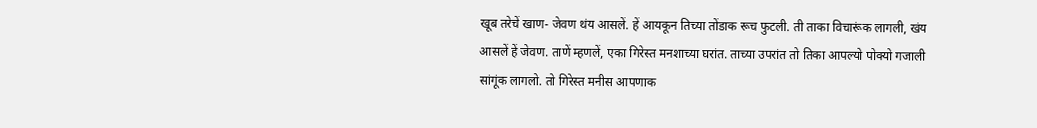खूब तरेचें खाण- जेवण थंय आसलें. हें आयकून तिच्या तोंडाक रूच फुटली. ती ताका विचारूंक लागली, खंय आसलें हें जेवण. ताणें म्हणलें, एका गिरेस्त मनशाच्या घरांत. ताच्या उपरांत तो तिका आपल्यो पोक्यो गजाली सांगूंक लागलो. तो गिरेस्त मनीस आपणाक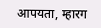आपयता, म्हारग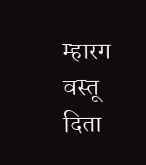म्हारग वस्तू दिता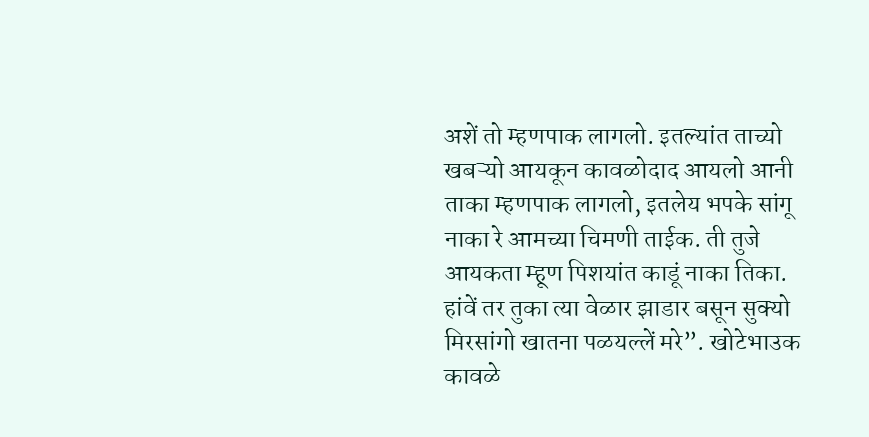अशें तो म्हणपाक लागलो. इतल्यांत ताच्यो खबऱ्यो आयकून कावळोदाद आयलो आनी ताका म्हणपाक लागलो, इतलेय भपके सांगू नाका रे आमच्या चिमणी ताईक. ती तुजे आयकता म्हूण पिशयांत काडूं नाका तिका. हांवें तर तुका त्या वेळार झाडार बसून सुक्यो मिरसांगो खातना पळयल्लें मरे”. खोटेभाउक कावळे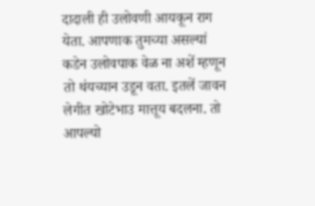दादाली ही उलोवणी आयकून राग येता. आपणाक तुमच्या असल्यां कडेन उलोवपाक वेळ ना अशें म्हणून तो थंयच्यान उडून वता. इतलें जावन लेगीत खोटेभाउ मात्तूय बदलना. तो आपल्यो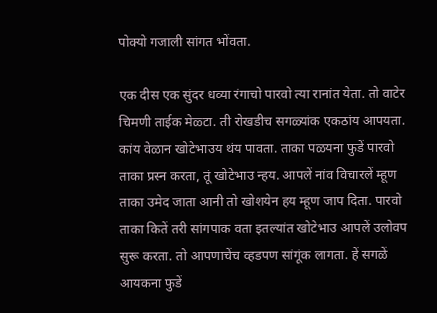पोक्यो गजाली सांगत भोंवता.

एक दीस एक सुंदर धव्या रंगाचो पारवो त्या रानांत येता. तो वाटेर चिमणी ताईक मेळ्टा. ती रोखडीच सगळ्यांक एकठांय आपयता. कांय वेळान खोटेभाउय थंय पावता. ताका पळयना फुडें पारवो ताका प्रस्न करता, तूं खोटेभाउ न्हय. आपलें नांव विचारलें म्हूण ताका उमेद जाता आनी तो खोशयेन हय म्हूण जाप दिता. पारवो ताका कितें तरी सांगपाक वता इतल्यांत खोटेभाउ आपलें उलोवप सुरू करता. तो आपणाचेंच व्हडपण सांगूंक लागता. हें सगळें आयकना फुडें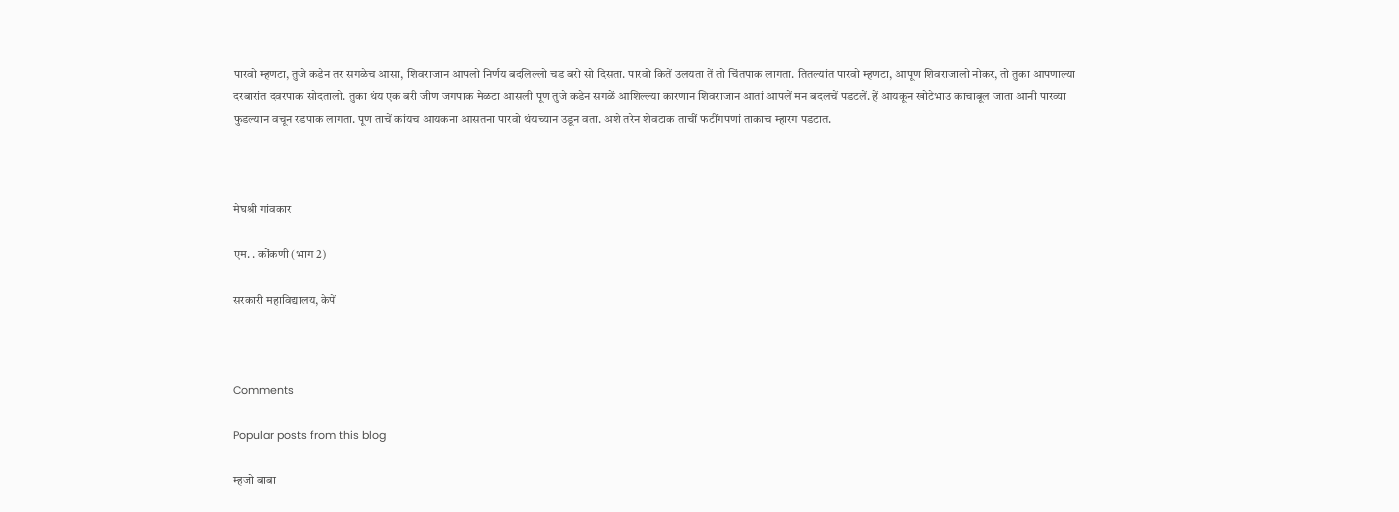पारवो म्हणटा, तुजे कडेन तर सगळेच आसा, शिवराजान आपलो निर्णय बदलिल्लो चड बरो सो दिसता. पारवो कितें उलयता तें तो चिंतपाक लागता. तितल्यांत पारवो म्हणटा, आपूण शिवराजालो नोकर, तो तुका आपणाल्या दरबारांत दवरपाक सोदतालो. तुका थंय एक बरी जीण जगपाक मेळटा आसली पूण तुजे कडेन सगळें आशिल्ल्या कारणान शिवराजान आतां आपलें मन बदलचें पडटलें. हें आयकून खोटेभाउ काचाबूल जाता आनी पारव्या फुडल्यान वचून रडपाक लागता. पूण ताचें कांयच आयकना आसतना पारवो थंयच्यान उडून वता. अशे तरेन शेवटाक ताचीं फटींगपणां ताकाच म्हारग पडटात.



मेघश्री गांवकार

एम. . कोंकणी (भाग 2)

सरकारी महाविद्यालय, केपें



Comments

Popular posts from this blog

म्हजो बाबा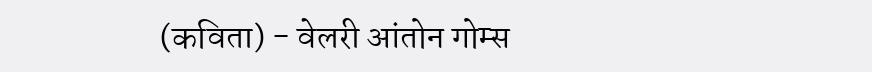(कविता) - वेलरी आंतोन गोम्स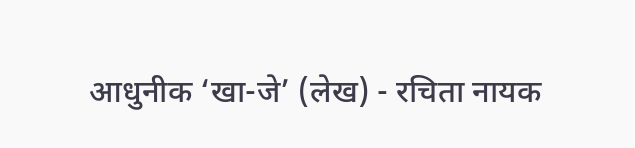आधुनीक ‘खा-जे’ (लेख) - रचिता नायक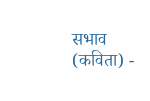सभाव (कविता) -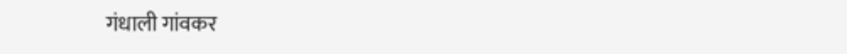गंधाली गांवकर